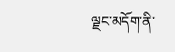ལྗང་མདོག་ནི་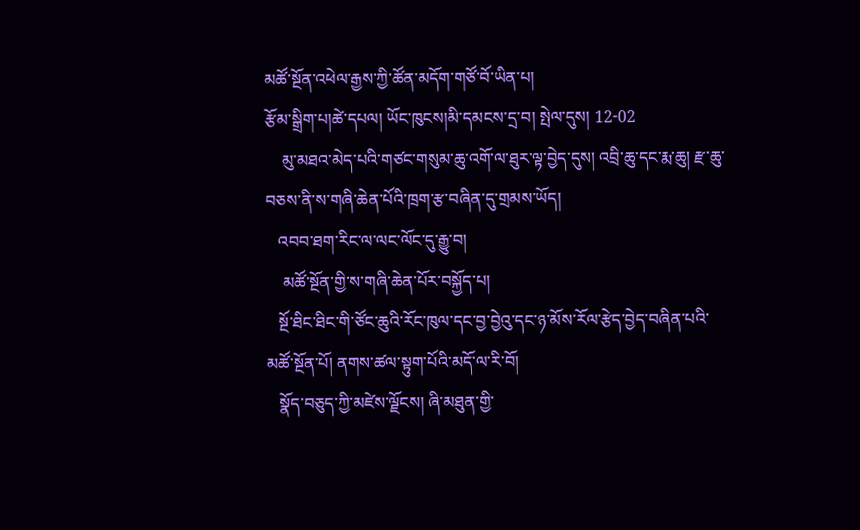མཚོ་སྔོན་འཕེལ་རྒྱས་ཀྱི་ཚོན་མདོག་གཙོ་བོ་ཡིན་པ།
རྩོམ་སྒྲིག་པ།ཚེ་དཔལ། ཡོང་ཁུངས།མི་དམངས་དྲ་བ། སྤེལ་དུས། 12-02
    མུ་མཐའ་མེད་པའི་གཙང་གསུམ་ཆུ་འགོ་ལ་ཐུར་ལྟ་བྱེད་དུས། འབྲི་ཆུ་དང་རྨ་ཆུ། རྫ་ཆུ་བཅས་ནི་ས་གཞི་ཆེན་པོའི་ཁྲག་རྩ་བཞིན་དུ་གྲམས་ཡོད།
   འབབ་ཐག་རིང་ལ་ལང་ལོང་དུ་རྒྱུ་བ།
    མཚོ་སྔོན་གྱི་ས་གཞི་ཆེན་པོར་བསྐྱོད་པ།
   སྔོ་ཐིང་ཐིང་གི་ཙོང་ཆུའི་རོང་ཁུལ་དང་བྱ་བྱེའུ་དང་ཉ་མོས་རོལ་རྩེད་བྱེད་བཞིན་པའི་མཚོ་སྔོན་པོ། ནགས་ཚལ་སྟུག་པོའི་མདོ་ལ་རི་བོ།
   སྣོད་བཅུད་ཀྱི་མཛེས་ལྗོངས། ཞི་མཐུན་གྱི་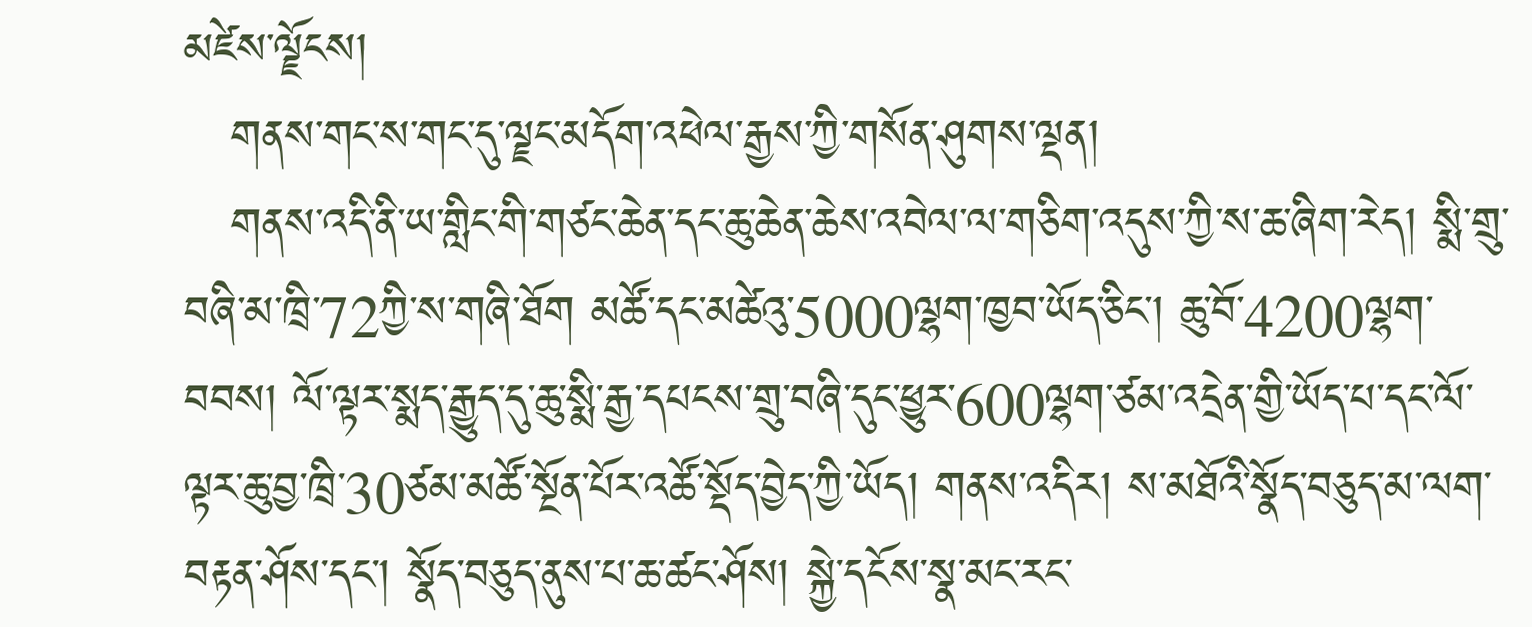མཛེས་ལྗོངས།
   གནས་གང་ས་གང་དུ་ལྗང་མདོག་འཕེལ་རྒྱས་ཀྱི་གསོན་ཤུགས་ལྡན།
   གནས་འདི་ནི་ཡ་གླིང་གི་གཙང་ཆེན་དང་ཆུ་ཆེན་ཆེས་འབེལ་ལ་གཅིག་འདུས་ཀྱི་ས་ཆ་ཞིག་རེད། སྨི་གྲུ་བཞི་མ་ཁྲི་72ཀྱི་ས་གཞི་ཐོག མཚོ་དང་མཚེའུ་5000ལྷག་ཁྱབ་ཡོད་ཅིང་། ཆུ་བོ་4200ལྷག་བབས། ལོ་ལྟར་སྨད་རྒྱུད་དུ་ཆུ་སྨི་རྒྱ་དཔངས་གྲུ་བཞི་དུང་ཕྱུར་600ལྷག་ཙམ་འདྲེན་གྱི་ཡོད་པ་དང་ལོ་ལྟར་ཆུ་བྱ་ཁྲི་30ཙམ་མཚོ་སྔོན་པོར་འཚོ་སྡོད་བྱེད་ཀྱི་ཡོད། གནས་འདིར། ས་མཐོའི་སྣོད་བཅུད་མ་ལག་བརྟན་ཤོས་དང་། སྣོད་བཅུད་ནུས་པ་ཆ་ཚང་ཤོས། སྐྱེ་དངོས་སྣ་མང་རང་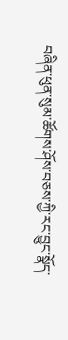བཞིན་ཕུན་སུམ་ཚོགས་ཤོས་བཅས་ཀྱི་རང་བྱུང་སྣོད་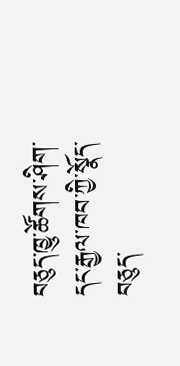བཅུད་ཁྱུ་ཚོགས་ཤིག་དང་རྒྱལ་ཁབ་ཀྱི་སྣོད་བཅུད་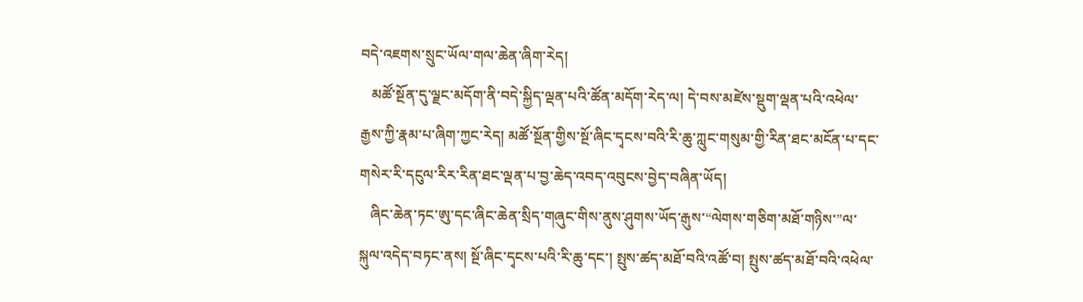བདེ་འཇགས་སྲུང་ཡོལ་གལ་ཆེན་ཞིག་རེད།
   མཚོ་སྔོན་དུ་ལྗང་མདོག་ནི་བདེ་སྐྱིད་ལྡན་པའི་ཚོན་མདོག་རེད་ལ། དེ་བས་མཛེས་སྡུག་ལྡན་པའི་འཕེལ་རྒྱས་ཀྱི་རྣམ་པ་ཞིག་ཀྱང་རེད། མཚོ་སྔོན་གྱིས་སྔོ་ཞིང་དྭངས་བའི་རི་ཆུ་ཀླུང་གསུམ་གྱི་རིན་ཐང་མངོན་པ་དང་གསེར་རི་དངུལ་རིར་རིན་ཐང་ལྡན་པ་བྱ་ཆེད་འབད་འབུངས་བྱེད་བཞིན་ཡོད།
   ཞིང་ཆེན་ཏང་ཨུ་དང་ཞིང་ཆེན་སྲིད་གཞུང་གིས་ནུས་ཤུགས་ཡོད་རྒུས་“ལེགས་གཅིག་མཐོ་གཉིས་”ལ་སྐུལ་འདེད་བཏང་ནས། སྔོ་ཞིང་དྭངས་པའི་རི་ཆུ་དང་། སྤུས་ཚད་མཐོ་བའི་འཚོ་བ། སྤུས་ཚད་མཐོ་བའི་འཕེལ་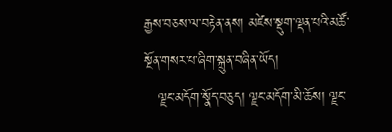རྒྱས་བཅས་ལ་བརྟེན་ནས། མཛེས་སྡུག་ལྡན་པའི་མཚོ་སྔོན་གསར་པ་ཞིག་སྐྲུན་བཞིན་ཡོད།
   ལྗང་མདོག་སྣོད་བཅུད། ལྗང་མདོག་མི་ཆོས། ལྗང་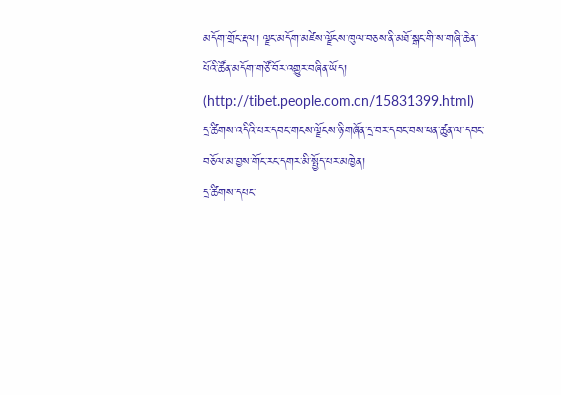མདོག་གྲོང་རྡལ། ལྗང་མདོག་མཛེས་ལྗོངས་ཁུལ་བཅས་ནི་མཐོ་སྒང་གི་ས་གཞི་ཆེན་པོའི་ཚོན་མདོག་གཙོ་བོར་འགྱུར་བཞིན་ཡོད། (http://tibet.people.com.cn/15831399.html)
དྲ་ཚིགས་འདིའི་པར་དབང་གངས་ལྗོངས་ཉི་གཞོན་དྲ་བར་དབང་བས་ཕན་ཚུན་ལ་དབང་བཅོལ་མ་བྱས་གོང་རང་དགར་མི་སྤྱོད་པར་མཁྱེན།
དྲ་ཚིགས་དཔང་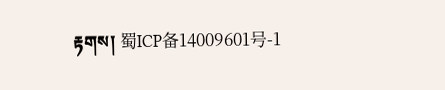རྟགས། 蜀ICP备14009601号-1